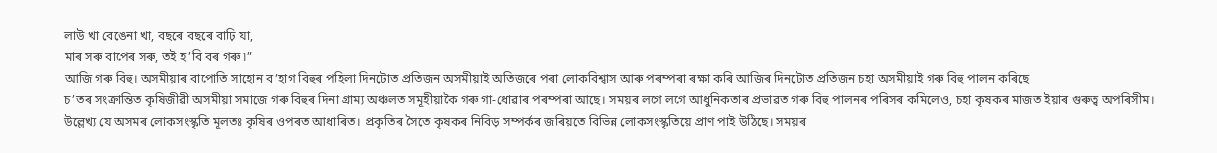লাউ খা বেঙেনা খা, বছৰে বছৰে বাঢ়ি যা,
মাৰ সৰু বাপেৰ সৰু, তই হ’বি বৰ গৰু ৷”
আজি গৰু বিহু। অসমীয়াৰ বাপোতি সাহোন ব’হাগ বিহুৰ পহিলা দিনটোত প্ৰতিজন অসমীয়াই অতিজৰে পৰা লোকবিশ্বাস আৰু পৰম্পৰা ৰক্ষা কৰি আজিৰ দিনটোত প্ৰতিজন চহা অসমীয়াই গৰু বিহু পালন কৰিছে
চ’তৰ সংক্ৰান্তিত কৃষিজীৱী অসমীয়া সমাজে গৰু বিহুৰ দিনা গ্ৰাম্য অঞ্চলত সমূহীয়াকৈ গৰু গা-ধোৱাৰ পৰম্পৰা আছে। সময়ৰ লগে লগে আধুনিকতাৰ প্ৰভাৱত গৰু বিহু পালনৰ পৰিসৰ কমিলেও, চহা কৃষকৰ মাজত ইয়াৰ গুৰুত্ব অপৰিসীম।
উল্লেখ্য যে অসমৰ লোকসংস্কৃতি মূলতঃ কৃষিৰ ওপৰত আধাৰিত। প্ৰকৃতিৰ সৈতে কৃষকৰ নিবিড় সম্পৰ্কৰ জৰিয়তে বিভিন্ন লোকসংস্কৃতিয়ে প্ৰাণ পাই উঠিছে। সময়ৰ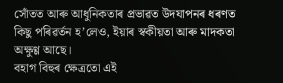সোঁতত আৰু আধুনিকতাৰ প্ৰভাৱত উদযাপনৰ ধৰণত কিছু পৰিৱৰ্তন হ’লেও, ইয়াৰ স্বকীয়তা আৰু মাদকতা অক্ষুণ্ণ আছে।
বহাগ বিহুৰ ক্ষেত্ৰতো এই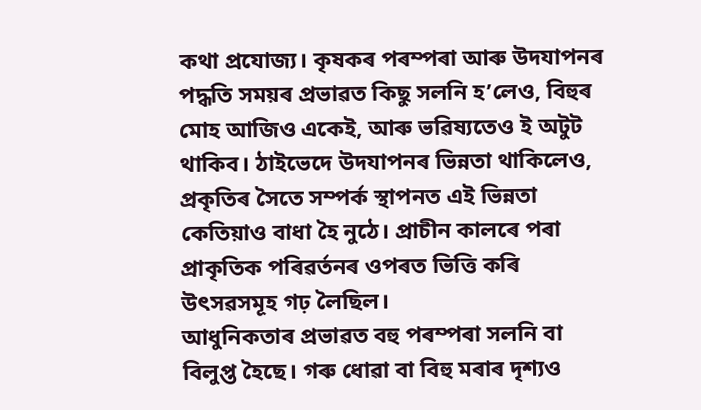কথা প্ৰযোজ্য। কৃষকৰ পৰম্পৰা আৰু উদযাপনৰ পদ্ধতি সময়ৰ প্ৰভাৱত কিছু সলনি হ’লেও, বিহুৰ মোহ আজিও একেই, আৰু ভৱিষ্যতেও ই অটুট থাকিব। ঠাইভেদে উদযাপনৰ ভিন্নতা থাকিলেও, প্ৰকৃতিৰ সৈতে সম্পৰ্ক স্থাপনত এই ভিন্নতা কেতিয়াও বাধা হৈ নুঠে। প্ৰাচীন কালৰে পৰা প্ৰাকৃতিক পৰিৱৰ্তনৰ ওপৰত ভিত্তি কৰি উৎসৱসমূহ গঢ় লৈছিল।
আধুনিকতাৰ প্ৰভাৱত বহু পৰম্পৰা সলনি বা বিলুপ্ত হৈছে। গৰু ধোৱা বা বিহু মৰাৰ দৃশ্যও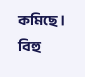কমিছে। বিহু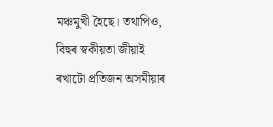মঞ্চমুখী হৈছে। তথাপিও, বিহুৰ স্বকীয়তা জীয়াই ৰখাটো প্ৰতিজন অসমীয়াৰ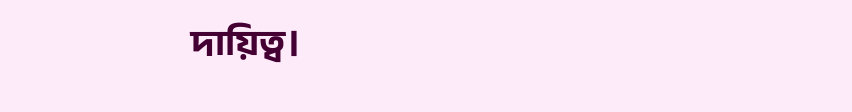দায়িত্ব।